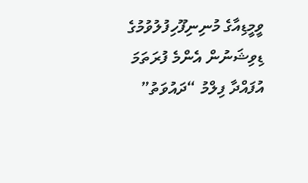ވީމީޑިއާގެ މުނިނިފޫހިފުލުވުމުގެ ޑިވިޝަނުން އެންމެ ފުރަތަމަ އުފައްދާ ފިލްމު “ދައުވަތު”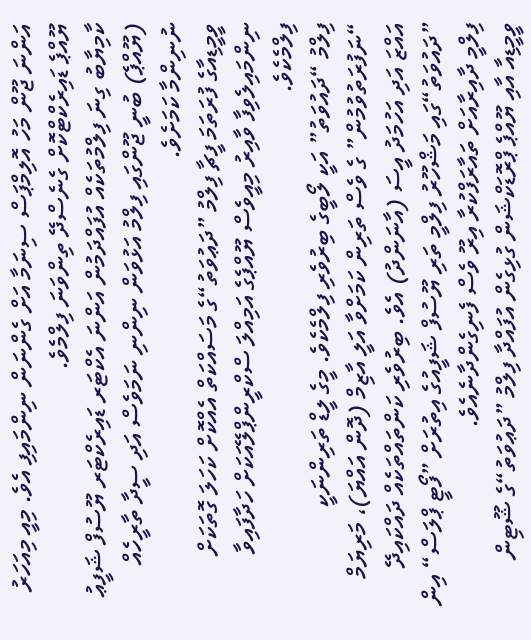އަންނަ ޖޫން މަހު އޮލިމްޕަސް ސިނަމާ އަށް ގެންނަން ނިންމައިފި އެވެ. މިއީ މިއަހަރު ޔޫއްޕެ ޑައިރެކްޓްކޮށް ގެނެސްދޭ ތިންވަނަ ފިލްމެވެ.
ކާމިޔާބު ގިނަ ފިލްމުތަކެއް އުފައްދަމުން އަންނަ އެކްޓަރ ޑައިރެކްޓަރ ޔޫސުފް ޝަފީޢު (ޔޫއްޕެ) ބުނީ ޖޫންގައި ފިލްމު އަޅުވަން ނިންނި ނަމަވެސް އަދި ސީދާ ތާރީހެއް ނުނިންމާ ކަމަށެވެ.
ވީމީޑިއާގެ ފުރަތަމަ ފީޗާ ފިލްމު ”ދަޢުވަތު“ގެ މަސައްކަތް އެއްކޮށް ކަހަލަ ގޮތަކަށް ނިންމައިލެވިފާ ވާއިރު މިއީވެސް ޔޫއްޕެގެ އަމިއްލަ ސްކްރީންޕްލޭއަކަށް ހަދާފައިވާ ފިލްމެކެވެ.
ފިލްމު “ދައުވަތު” އަކީ ލޯބީގެ ބިރުވެރި ފިލްމެކެވެ. މީގެ ލީޑް ތަރިންނަކީ “ނަފުރަތުވުމުން” ގެ ވެސް ތަރިން ކަމަށްވާ އަލީ އާޒިމް (ދޮން އައްޔަ)، މަރިޔަމް އައްޒަ އަދި އަހުމަދު އީސަ (އާނަންދު) އެވެ. ބިރުވެރި ކަންތައްތަކެއް ދައްކައިދޭ ”ދައުވަތު“ގައި މަޝްހޫރު ފިލްމީ ތަރި ޔޫސުފް ޝަފީއުގެ އިތުރަށް ”ފޯޓީ ޕްލަސް“ އިން ފިލްމީ ދާއިރާއަށް ތައާރަފްކުރާ އިރޫ ވެސް ފެނިގެންދާނެއެވެ.
ވީމީޑިއާ އާއި ޔޫއްޕެ ޕްރޮޑަކްޝަން ގުޅިގެން އުފައްދާ ފިލްމު ”ދަޢުވަތު“ގެ ޝޫޓިން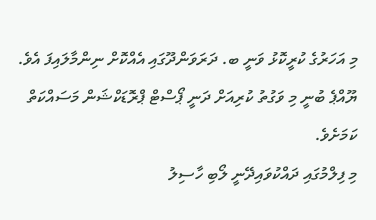މި އަހަރުގެ ކުރީކޮޅު ވަނީ ބ. ދަރަވަންދޫގައި އެއްކޮށް ނިންމާލައިފަ އެވެ. ޔޫއްޕެ ބުނީ މި ވަގުތު ކުރިއަށް ދަނީ ޕޯސްޓް ޕްރޮޑަކްޝަން މަސައްކަތް ކަމަށެވެ.
މި ފިލްމުގައި ދައްކުވައިދޭނީ ލޯބި ހާސިލު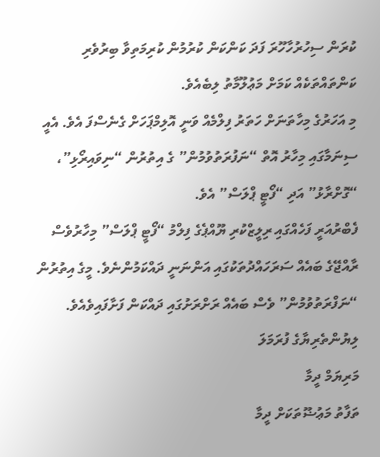ކުރަން ސިހުރުހާހޫރަ ފަދަ ކަންކަން ކުރުމުން ކުރިމަތިވާ ބިރުވެރި ކަންތައްތަކެއް ކަމަށް މަޢުލޫމާތު ލިބެއެވެ.
މި އަހަރުގެ މިހާތަނަށް ހަތަރު ފިލްމެއް ވަނީ އޮލިމްޕަހަށް ގެނެސްފަ އެވެ. އެއީ ސިނަމާގައި މިހާރު އޮތް “ނަފުރަތުވުމުން” ގެ އިތުރުން “ނިވައިރޯޅި”، “ގޮށްރާޅު” އަދި “ފޯޓީ ޕްލަސް” އެވެ.
ފެބްރުއަރީ ފަހެއްގައި ރިލީޒްކުރި ޔޫއްޕެގެ ފިލްމު “ފޯޓީ ޕްލަސް” މިހާރުވެސް ރާއްޖޭގެ ބައެއް ސަރަހައްދުތަކުގައި އަންނަނީ ދައްކަމުންނެވެ. މީގެ އިތުރުން “ނަފްރަތުވުމުން” ވެސް ބައެއް ރަށްރަށުގައި ދައްކަން ފަށާފައިވެއެވެ.
ލިޔުންތެރިޔާގެ ފުރަމަލަ
މަރިޔަމް ދީމާ
ތަފާތު މަޢުޟޫތަކަށް ދީމާ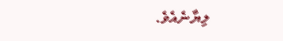ލިޔާނެއެވެ.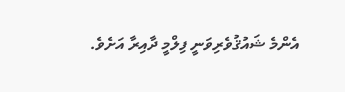އެންމެ ޝައުޤުވެރިވަނީ ފިލްމީ ދާއިރާ އަށެވެ.